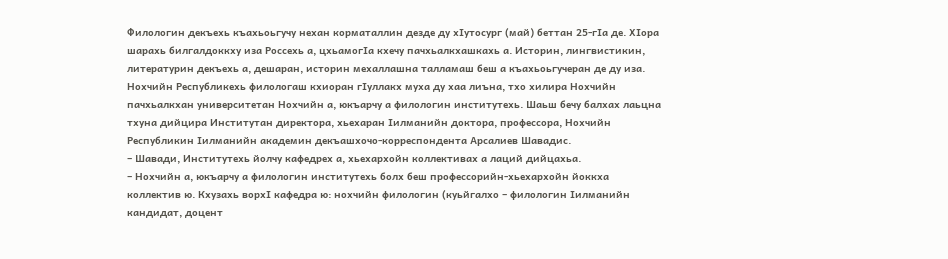Филологин декъехь къахьоьгучу нехан корматаллин дезде ду хIутосург (май) беттан 25-гIа де. ХIора шарахь билгалдоккху иза Россехь а, цхьамогIа кхечу пачхьалкхашкахь а. Историн, лингвистикин, литературин декъехь а, дешаран, историн мехаллашна талламаш беш а къахьоьгучеран де ду иза.
Нохчийн Республикехь филологаш кхиоран гIуллакх муха ду хаа лиъна, тхо хилира Нохчийн пачхьалкхан университетан Нохчийн а, юкъарчу а филологин институтехь. Шаьш бечу балхах лаьцна тхуна дийцира Институтан директора, хьехаран Iилманийн доктора, профессора, Нохчийн Республикин Iилманийн академин декъашхочо-корреспондента Арсалиев Шавадис.
– Шавади, Институтехь йолчу кафедрех а, хьехархойн коллективах а лаций дийцахьа.
– Нохчийн а, юкъарчу а филологин институтехь болх беш профессорийн-хьехархойн йоккха коллектив ю. Кхузахь ворхI кафедра ю: нохчийн филологин (куьйгалхо – филологин Iилманийн кандидат, доцент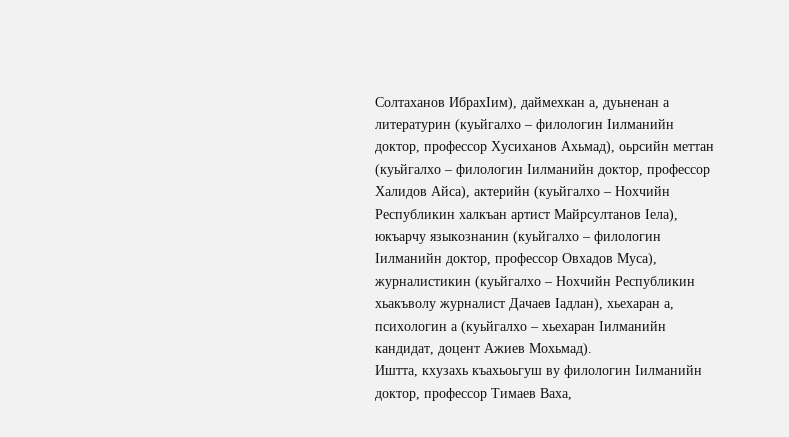Солтаханов ИбрахIим), даймехкан а, дуьненан а литературин (куьйгалхо – филологин Iилманийн доктор, профессор Хусиханов Ахьмад), оьрсийн меттан (куьйгалхо – филологин Iилманийн доктор, профессор Халидов Айса), актерийн (куьйгалхо – Нохчийн Республикин халкъан артист Майрсултанов Iела), юкъарчу языкознанин (куьйгалхо – филологин Iилманийн доктор, профессор Овхадов Муса), журналистикин (куьйгалхо – Нохчийн Республикин хьакъволу журналист Дачаев Iадлан), хьехаран а, психологин а (куьйгалхо – хьехаран Iилманийн кандидат, доцент Ажиев Мохьмад).
Иштта, кхузахь къахьоьгуш ву филологин Iилманийн доктор, профессор Тимаев Ваха,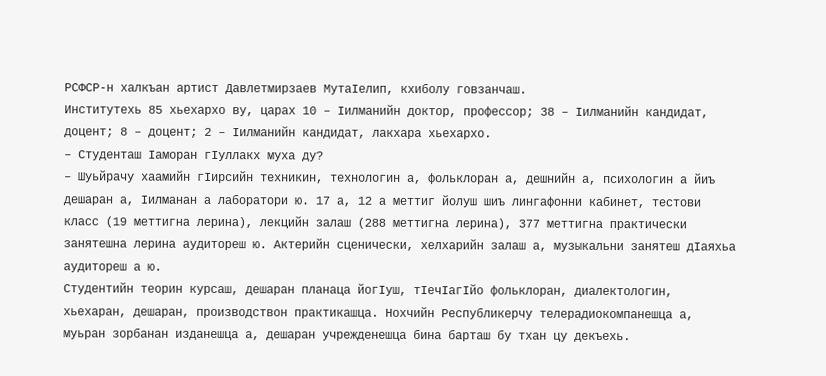РСФСР-н халкъан артист Давлетмирзаев МутаIелип, кхиболу говзанчаш.
Институтехь 85 хьехархо ву, царах 10 – Iилманийн доктор, профессор; 38 – Iилманийн кандидат, доцент; 8 – доцент; 2 – Iилманийн кандидат, лакхара хьехархо.
– Студенташ Iаморан гIуллакх муха ду?
– Шуьйрачу хаамийн гIирсийн техникин, технологин а, фольклоран а, дешнийн а, психологин а йиъ дешаран а, Iилманан а лаборатори ю. 17 а, 12 а меттиг йолуш шиъ лингафонни кабинет, тестови класс (19 меттигна лерина), лекцийн залаш (288 меттигна лерина), 377 меттигна практически занятешна лерина аудитореш ю. Актерийн сценически, хелхарийн залаш а, музыкальни занятеш дIаяхьа аудитореш а ю.
Студентийн теорин курсаш, дешаран планаца йогIуш, тIечIагIйо фольклоран, диалектологин, хьехаран, дешаран, производствон практикашца. Нохчийн Республикерчу телерадиокомпанешца а, муьран зорбанан изданешца а, дешаран учрежденешца бина барташ бу тхан цу декъехь.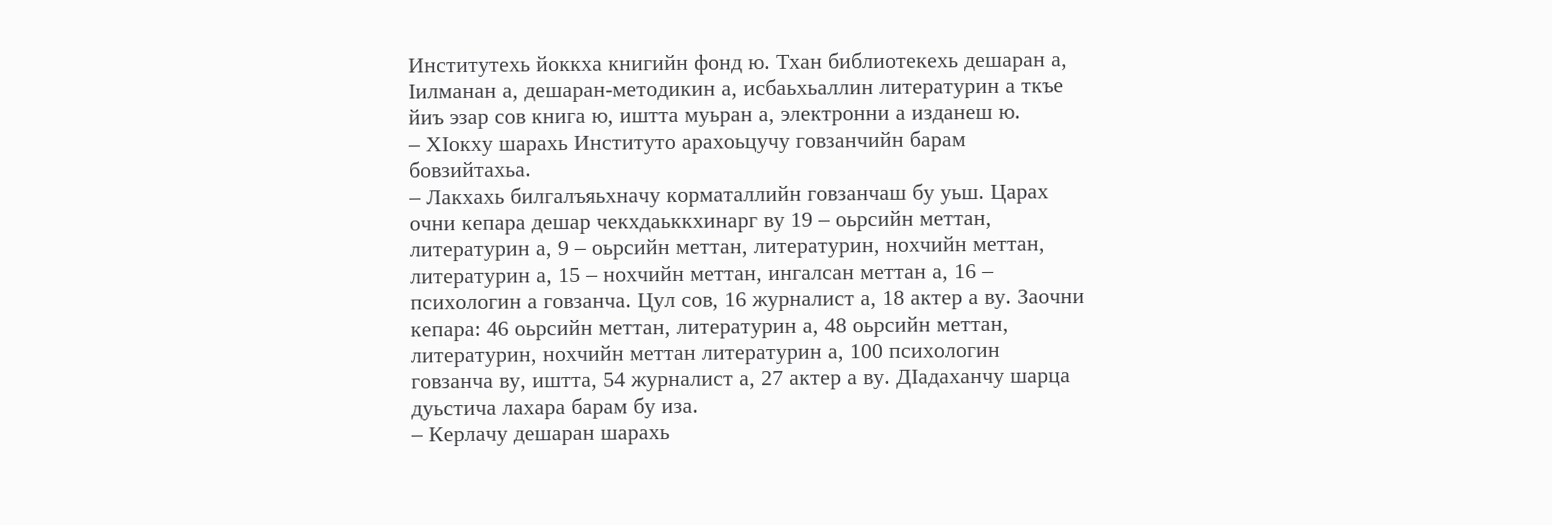Институтехь йоккха книгийн фонд ю. Тхан библиотекехь дешаран а, Iилманан а, дешаран-методикин а, исбаьхьаллин литературин а ткъе йиъ эзар сов книга ю, иштта муьран а, электронни а изданеш ю.
– ХIокху шарахь Институто арахоьцучу говзанчийн барам бовзийтахьа.
– Лакхахь билгалъяьхначу корматаллийн говзанчаш бу уьш. Царах очни кепара дешар чекхдаьккхинарг ву 19 – оьрсийн меттан, литературин а, 9 – оьрсийн меттан, литературин, нохчийн меттан, литературин а, 15 – нохчийн меттан, ингалсан меттан а, 16 – психологин а говзанча. Цул сов, 16 журналист а, 18 актер а ву. Заочни кепара: 46 оьрсийн меттан, литературин а, 48 оьрсийн меттан, литературин, нохчийн меттан литературин а, 100 психологин говзанча ву, иштта, 54 журналист а, 27 актер а ву. ДIадаханчу шарца дуьстича лахара барам бу иза.
– Керлачу дешаран шарахь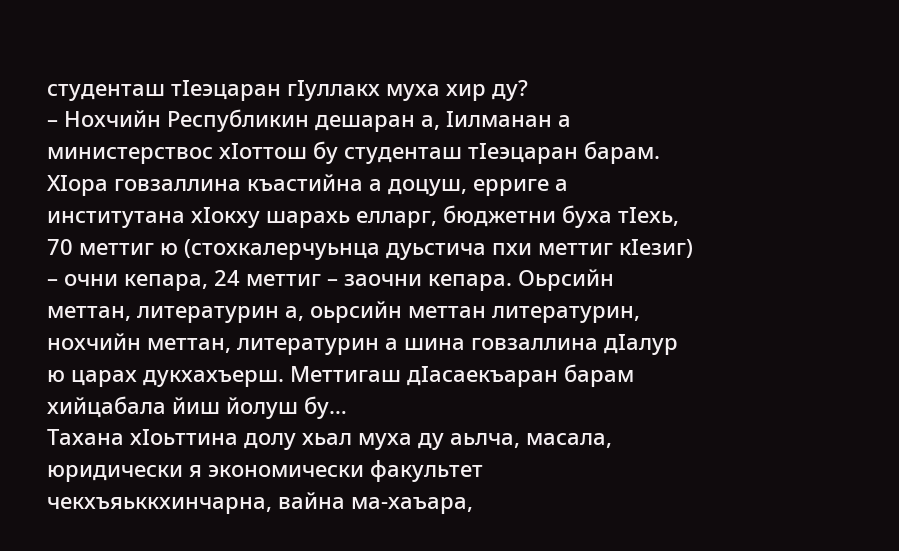студенташ тIеэцаран гIуллакх муха хир ду?
– Нохчийн Республикин дешаран а, Iилманан а министерствос хIоттош бу студенташ тIеэцаран барам. ХIора говзаллина къастийна а доцуш, ерриге а институтана хIокху шарахь елларг, бюджетни буха тIехь, 70 меттиг ю (стохкалерчуьнца дуьстича пхи меттиг кIезиг) – очни кепара, 24 меттиг – заочни кепара. Оьрсийн меттан, литературин а, оьрсийн меттан литературин, нохчийн меттан, литературин а шина говзаллина дIалур ю царах дукхахъерш. Меттигаш дIасаекъаран барам хийцабала йиш йолуш бу…
Тахана хIоьттина долу хьал муха ду аьлча, масала, юридически я экономически факультет чекхъяьккхинчарна, вайна ма-хаъара,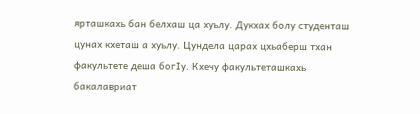ярташкахь бан белхаш ца хуьлу. Дукхах болу студенташ цунах кхеташ а хуьлу. Цундела царах цхьаберш тхан факультете деша богIу. Кхечу факультеташкахь бакалавриат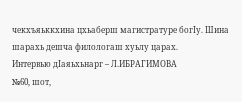чекхъяьккхина цхьаберш магистратуре богIу. Шина шарахь дешча филологаш хуьлу царах.
Интервью дIаяьхьнарг – Л.ИБРАГИМОВА
№60, шот,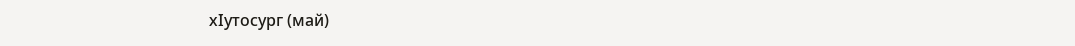хIутосург (май)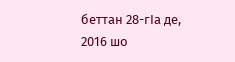беттан 28-гIа де, 2016 шо